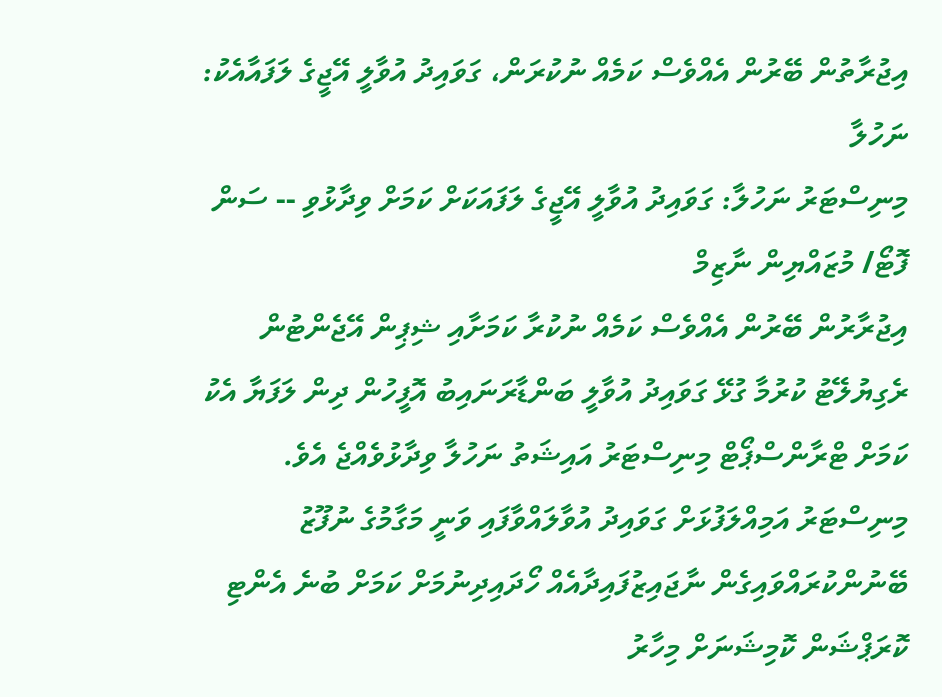އިޖުރާތުން ބޭރުން އެއްވެސް ކަމެއް ނުކުރަން، ގަވައިދު އުވާލީ އޭޖީގެ ލަފައާއެކު: ނަހުލާ
މިނިސްޓަރު ނަހުލާ: ގަވައިދު އުވާލީ އޭޖީގެ ލަފައަކަށް ކަމަށް ވިދާޅުވި -- ސަން ފޮޓޯ/ މުޒައްޔިން ނާޒިމް
އިޖުރާރުން ބޭރުން އެއްވެސް ކަމެއް ނުކުރާ ކަމަށާއި ޝިޕިން އޭޖެންޓުން ރެގިޔުލޭޓު ކުރުމާ ގުޅޭ ގަވައިދު އުވާލީ ބަންޑާރަނައިބު އޮފީހުން ދިން ލަފަޔާ އެކު ކަމަށް ޓްރާންސްޕޯޓް މިނިސްޓަރު އައިޝަތު ނަހުލާ ވިދާޅުވެއްޖެ އެވެ.
މިނިސްޓަރު އަމިއްލަފުޅަށް ގަވައިދު އުވާލައްވާފައި ވަނީ މަގާމުގެ ނުފޫޒު ބޭނުންކުރައްވައިގެން ނާޖައިޒުފައިދާއެއް ހޯދައިދިނުމަށް ކަމަށް ބުނެ އެންޓި ކޮރަޕްޝަން ކޮމިޝަނަށް މިހާރު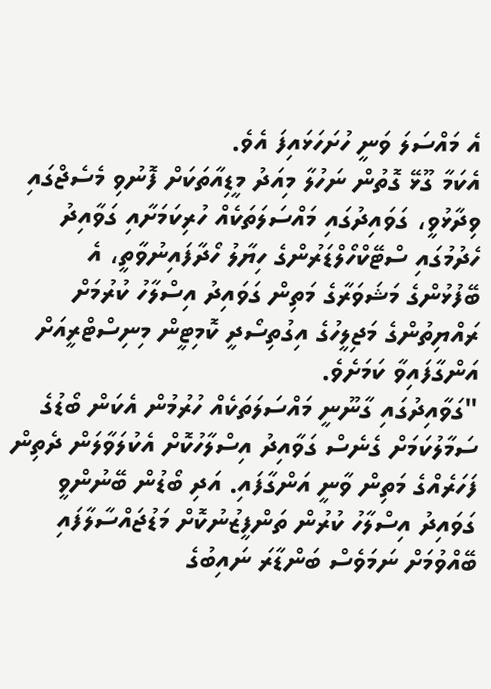އެ މައްސަލަ ވަނީ ހުށަހަޅައިފަ އެވެ.
އެކަމާ ގޫޅޭ ގޮތުން ނަހުލާ މިއަދު މީޑިއާތަކަށް ފޮނުވި މެސެޖްގައި ވިދާޅުވީ، ގަވައިދުގައި މައްސަލަތަކެއް ހުރިކަމަށާއި ގަވާއިދު ހެދުމުގައި ސްޓޭކްހޯލްޑަރުންގެ ހިޔާލު ހޯދާފައިނުވާތީ، އެ ބޭފުޅުންގެ މަޝަވަރާގެ މަތިން ގަވައިދު އިސްލާހު ކުރުމަށް ރައްޔިތުންގެ މަޖިލީހުގެ އިގުތިސޯދީ ކޮމިޓީން މިނިސްޓްރީއަށް އަންގާފައިވާ ކަމަށެވެ.
"ގަވާއިދުގައި ގާނޫނީ މައްސަލަތަކެއް ހުރުމުން އެކަން ބޯޑުގެ ސަމާލުކަމަށް ގެނެސް ގަވާއިދު އިސްލާހުކޮށް އެކުލަވާލަން ދެތިން ފަހަރެއްގެ މަތިން ވާނީ އަންގާފައި. އަދި ބޯޑުން ބޭނުންވީ ގަވައިދު އިސްލާހު ކުރުން ތަންފީޒުނުކޮށް މަޑުޖައްސާލާފައި ބޭއްވުމަށް ނަމަވެސް ބަންޑާރަ ނައިބުގެ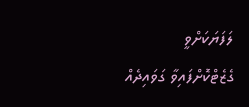ލަފަޔަކަށްވީ ގެޒެޓްކޮށްފައިވާ ގަވައިދެއް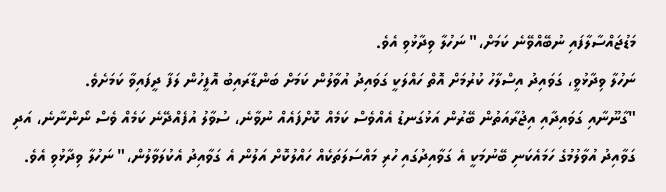މަޑުޖައްސާލާފައި ނުބޭއްވޭނެ ކަމަށް،" ނަހުލާ ވިދާޅުވި އެވެ.
ނަހުލާ ވިދާޅުވީ، ގަވައިދު އިސްލާހު ކުރުމަށް އޮތް ހައްލަކީ ގަވައިދު އުވާލުން ކަމަށް ބަންޑާރައިބު އޮފީހުން ލަފާ ދީފައިވާ ކަމަށެވެ.
"ގާނޫނާއި ގަވައިދާއި އިޖުރާއަތުން ބޭރުން އަޅުގަނޑު އެއްވެސް ކަމެއް ކޮށްފައެއް ނުވާނެ، ސުވާލު އުފެއްދޭނެ ކަމެއް ވެސް ނޯންނާނެ، އަދި ގަވާއިދު އުވާލުމުގެ ހަމައެކަނި ބޭނުމަކީ އެ ގަވާއިދުގައި ހުރި މައްސަލަތަކެއް ހައްލުކޮށް އަލުން އެ ގަވާއިދު އެކުލަވާލުން،" ނަހުލާ ވިދާޅުވި އެވެ.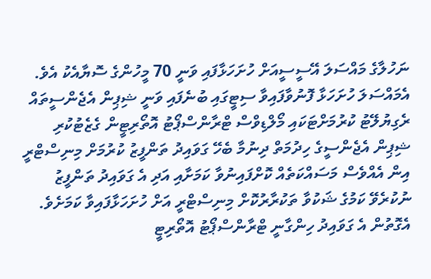ނަހުލާގެ މައްސަލަ އޭސީސީއަށް ހުށަހަޅާފައި ވަނީ 70 މީހުންގެ ސޮޔާއެކު އެވެ. އެމައްސަލަ ހުށަހަޅާ ފޮނުވާފައިވާ ސިޓީގައި ބުނެފައި ވަނީ ޝިޕިން އެޖެންސީތައް ރެގިޔުލޭޓު ކުރުމަށްޓަކައި މޯލްޑިވްސް ޓްރާންސްޕޯޓު އޮތޯރިޓީން ގެޒެޓުކުރި ޝިޕިން އެޖެންސީގެ ހިދުމަތް ދިނުމާ ބެހޭ ގަވައިދު ތަންފީޒު ކުރުމަށް މިނިސްޓްރީ އިން އެއްވެސް މަސައްކަތެއް ކޮށްފައިނުވާ ކަމަށާއި އަދި އެ ގަވައިދު ތަންފީޒު ނުކުރެވޭ ކަމުގެ ޝަކުވާ ތަކުރާރުކޮށް މިނިސްޓްރީ އަށް ހުށަހަޅާފައިވާ ކަމަށެވެ.
އެގޮތުން އެ ގަވައިދު ހިންގާނީ ޓްރާންސްޕޯޓު އޮތޯރިޓީ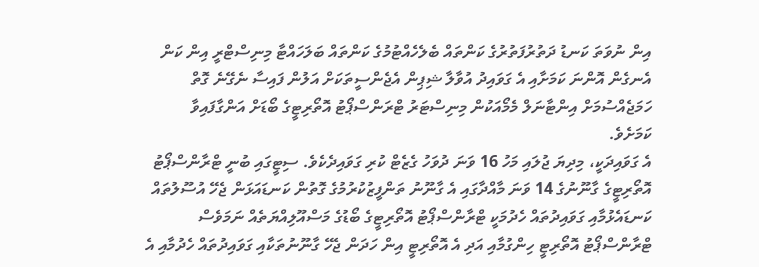އިން ނުވަތަ ކަނޑު ދަތުރުފަތުރުގެ ކަންތައް ބެލެހެއްޓުމުގެ ކަންތައް ބަލަހައްޓާ މިނިސްޓްރީ އިން ކަން އެނގެން އޮންނަ ކަމަށާއި އެ ގަވައިދު އުވާލާ ޝިޕިން އެޖެންސީތަކަށް އަލުން ފައިސާ ނެގޭނެ ގޮތް ހަމަޖެއްސުމަށް އިންޓާނަލް މެމޯއަކުން މިނިސްޓަރު ޓްރަންސްޕޯޓު އޮތޯރިޓީގެ ބޯޑަށް އަންގާފައިވާ ކަމަށެވެ.
އެ ގަވައިދަކީ، މިދިޔަ ޖުލައި މަހު 16 ވަނަ ދުވަހު ގެޒެޓް ކުރި ގަވައިދެކެވެ. ސިޓީގައި ބުނީ ޓްރާންސްޕޯޓު އޮތޯރިޓީގެ ގާނޫނުގެ 14 ވަނަ މާއްދާގައި އެ ގާނޫނު ތަންފީޒުކުރުމުގެ ގޮތުން ކަނޑައަޅަން ޖެހޭ އުސޫލުތައް ކަނޑައެޅުމާއި ގަވައިދުތައް ހެދުމަކީ ޓްރާންސްޕޯޓު އޮތޯރިޓީގެ ބޯޑުގެ މަސްއޫލިއްޔަތެއް ނަމަވެސް ޓްރާންސްޕޯޓު އޮތޯރިޓީ ހިންގުމާއި އަދި އެ އޮތޯރިޓީ އިން ހަދަން ޖެހޭ ގާނޫނުތަކާއި ގަވައިދުތައް ހެދުމާއި އެ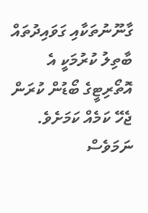ގާނޫނުތަކާއި ގަވައިދުތައް ބާތިލު ކުރުމަކީ އެ އޮތޯރިޓީގެ ބޯޑުން ކުރަން ޖެހޭ ކަމެއް ކަމަށެވެ.
ނަމަވެސް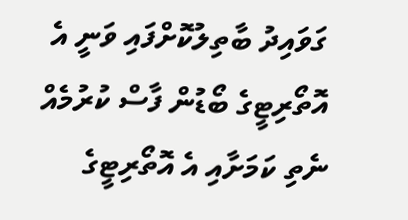ގަވައިދު ބާތިލުކޮށްފައި ވަނީ އެ އޮތޯރިޓީގެ ބޯޑުން ފާސް ކުރުމެއް ނެތި ކަމަށާއި އެ އޮތޯރިޓީގެ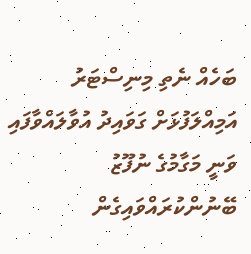ބަހެއް ނެތި މިނިސްޓަރު އަމިއްލަފުޅަށް ގަވައިދު އުވާލައްވާފައި ވަނީ މަގާމުގެ ނުފޫޒު ބޭނުންކުރައްވައިގެން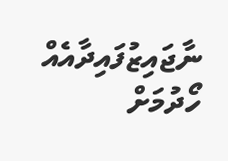ނާޖައިޒުފައިދާއެއް ހޯދުމަށް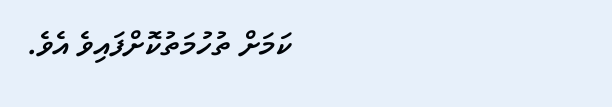ކަމަށް ތުހުމަތުކޮށްފައިވެ އެވެ.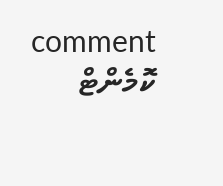comment ކޮމެންޓް